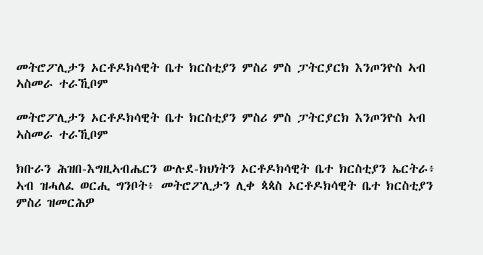መትሮፖሊታን ኦርቶዶክሳዊት ቤተ ክርስቲያን ምስሪ ምስ ፓትርያርክ እንጦንዮስ ኣብ ኣስመራ ተራኺቦም

መትሮፖሊታን ኦርቶዶክሳዊት ቤተ ክርስቲያን ምስሪ ምስ ፓትርያርክ እንጦንዮስ ኣብ ኣስመራ ተራኺቦም

ክቡራን ሕዝበ-እግዚኣብሔርን ውሉደ-ክህነትን ኦርቶዶክሳዊት ቤተ ክርስቲያን ኤርትራ፥
ኣብ ዝሓለፈ ወርሒ ግንቦት፥ መትሮፖሊታን ሊቀ ጳጳስ ኦርቶዶክሳዊት ቤተ ክርስቲያን ምስሪ ዝመርሕዎ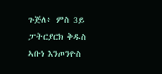ጉጅለ፥ ምስ 3ይ ፓትርያርክ ቅዱስ ኣቡነ እንጦንዮስ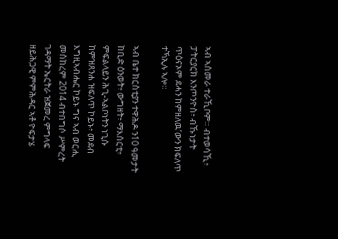ኣብ ኣስመራ ተራኺቦም። ብተወሳኺ፥ ፓትርያርክ እንጦንዮስ፥ ብኹነታት ጥዕናኦም ደሓን ከምዘለዉ’ውን ክፍለጥ ተኻኢሉ ኣሎ።

ኣብ ቤተ ክርስቲያን ተዋሕዶ ን10 ዓመታት ከቢድ ዕንወት፥ ውግዘት፥ ማእሰርቲ፥ ምፍልላይን ሕጊ-ኣልቦነትን ነጊሱ ከምዝጸንሐ ዝፍለጥ ኮይኑ፥ መደብ እግዚኣብሔር ኮይኑ ግና ኣብ ወርሒ መስከረም 2014 ብተበግሶ ሥምረት ገዳማት ኤርትራ ዝጀመረ ምግላፍ ዘይሕጋዊ ምምሕዳር ኣቶ ዮፍታሄ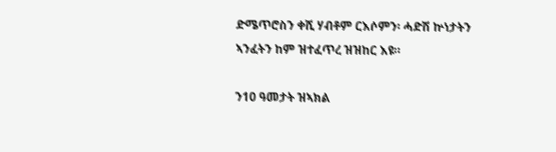ድሜጥሮስን ቀሺ ሃብቶም ርእሶምን፡ ሓድሽ ኵነታትን ኣንፈትን ከም ዝተፈጥረ ዝዝከር እዩ።

ን10 ዓመታት ዝኣክል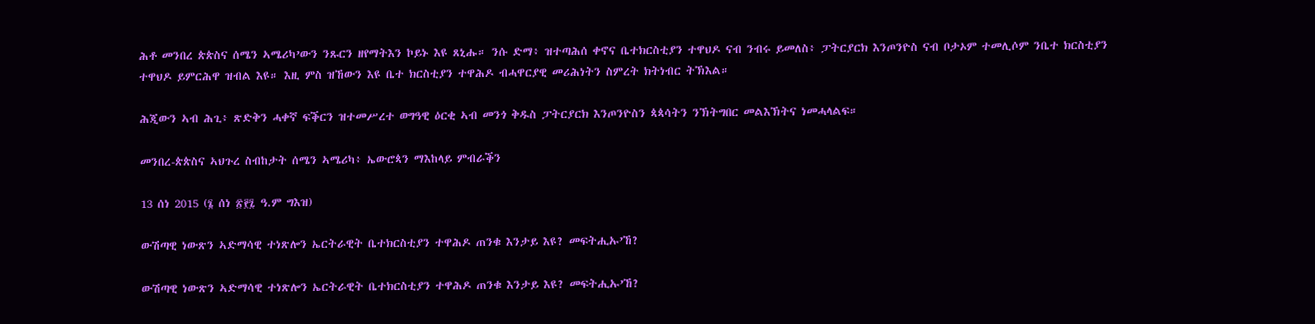ሕቶ መንበረ ጵጵስና ሰሜን ኣሜሪካ’ውን ንጹርን ዘየማትእን ኮይኑ እዩ ጸኒሑ። ንሱ ድማ፥ ዝተጣሕሰ ቀኖና ቤተክርስቲያን ተዋህዶ ናብ ንብሩ ይመለስ፥ ፓትርያርክ እንጦንዮስ ናብ ቦታኦም ተመሊሶም ንቤተ ክርስቲያን ተዋህዶ ይምርሕዋ ዝብል እዩ። እዚ ምስ ዝኸውን እዩ ቤተ ክርስቲያን ተዋሕዶ ብሓዋርያዊ መሪሕነትን ስምረት ክትነብር ትኽእል።

ሕጂውን ኣብ ሕጊ፥ ጽድቅን ሓቀኛ ፍቕርን ዝተመሥረተ ወግዓዊ ዕርቂ ኣብ መንጎ ቅዱስ ፓትርያርክ እንጦንዮስን ጳጳሳትን ንኽትግበር መልእኽትና ነመሓላልፍ።

መንበረ-ጵጵስና ኣህጉረ ስብከታት ሰሜን ኣሜሪካ፥ ኤውሮጳን ማእከላይ ምብራቕን

13 ሰነ 2015 (፮ ሰነ ፳፻፯ ዓ.ም ግእዝ)

ውሽጣዊ ነውጽን ኣድማሳዊ ተነጽሎን ኤርትራዊት ቤተክርስቲያን ተዋሕዶ ጠንቁ እንታይ እዩ? መፍትሒኡ’ኸ?

ውሽጣዊ ነውጽን ኣድማሳዊ ተነጽሎን ኤርትራዊት ቤተክርስቲያን ተዋሕዶ ጠንቁ እንታይ እዩ? መፍትሒኡ’ኸ?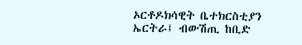ኦርቶዶክሳዊት ቤተክርስቲያን ኤርትራ፤ ብውሽጢ ከቢድ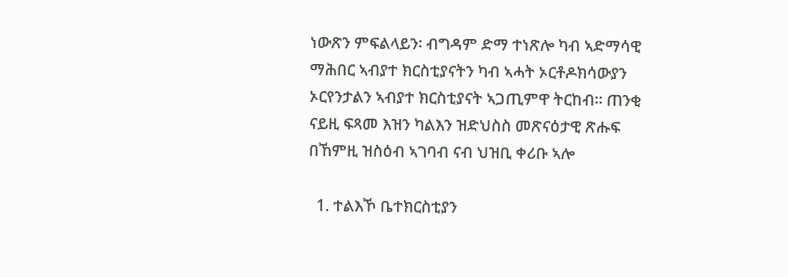ነውጽን ምፍልላይን፡ ብግዳም ድማ ተነጽሎ ካብ ኣድማሳዊ ማሕበር ኣብያተ ክርስቲያናትን ካብ ኣሓት ኦርቶዶክሳውያን ኦርየንታልን ኣብያተ ክርስቲያናት ኣጋጢምዋ ትርከብ። ጠንቂ ናይዚ ፍጻመ እዝን ካልእን ዝድህስስ መጽናዕታዊ ጽሑፍ በኸምዚ ዝስዕብ ኣገባብ ናብ ህዝቢ ቀሪቡ ኣሎ

  1. ተልእኾ ቤተክርስቲያን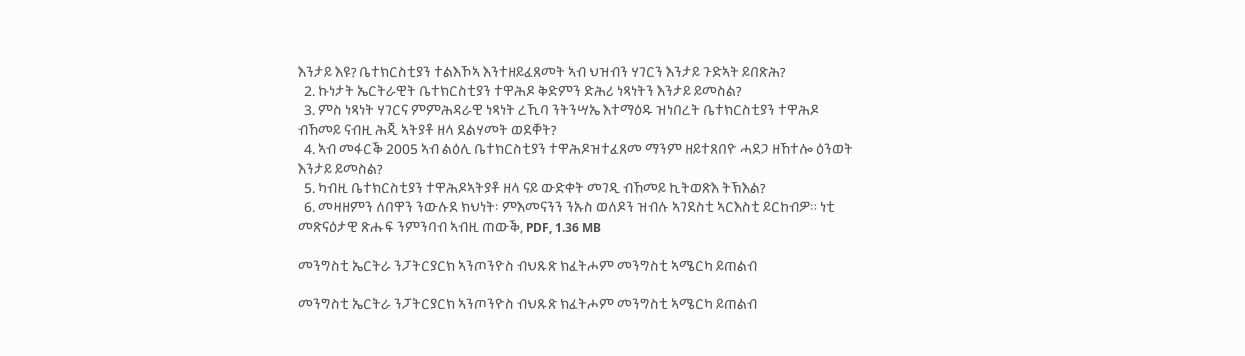እንታይ እዩ? ቤተክርስቲያን ተልእኾኣ እንተዘይፈጸመት ኣብ ህዝብን ሃገርን እንታይ ጉድኣት ይበጽሕ?
  2. ኩነታት ኤርትራዊት ቤተክርስቲያን ተዋሕዶ ቅድምን ድሕሪ ነጻነትን እንታይ ይመስል?
  3. ምስ ነጻነት ሃገርና ምምሕዳራዊ ነጻነት ረኺባ ንትንሣኤ እተማዕዱ ዝነበረት ቤተክርስቲያን ተዋሕዶ ብኸመይ ናብዚ ሕጂ ኣትያቶ ዘላ ደልሃመት ወደቐት?
  4. ኣብ መፋርቕ 2005 ኣብ ልዕሊ ቤተክርስቲያን ተዋሕዶዝተፈጸመ ማንም ዘይተጸበዮ ሓደጋ ዘኸተሎ ዕንወት እንታይ ይመስል?
  5. ካብዚ ቤተክርስቲያን ተዋሕዶኣትያቶ ዘላ ናይ ውድቀት መገዲ ብኸመይ ኪትወጽእ ትኽእል?
  6. መዛዘምን ለበዋን ንውሉደ ክህነት፡ ምእመናንን ንኡስ ወለዶን ዝብሉ ኣገደስቲ ኣርእስቲ ይርከብዎ። ነቲ መጽናዕታዊ ጽሑፍ ንምንባብ ኣብዚ ጠውቕ, PDF, 1.36 MB

መንግስቲ ኤርትራ ንፓትርያርክ ኣንጦንዮስ ብህጹጽ ክፈትሖም መንግስቲ ኣሜርካ ይጠልብ

መንግስቲ ኤርትራ ንፓትርያርክ ኣንጦንዮስ ብህጹጽ ክፈትሖም መንግስቲ ኣሜርካ ይጠልብ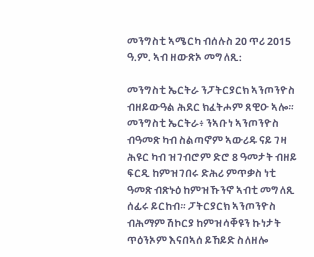መንግስቲ ኣሜርካ ብሰሉስ 20 ጥሪ 2015 ዓ.ም. ኣብ ዘውጽኦ መግለጺ:

መንግስቲ ኤርትራ ንፓትርያርክ ኣንጦንዮስ ብዘይውዓል ሕደር ክፈትሖም ጸዊዑ ኣሎ። መንግስቲ ኤርትራ፥ ንኣቡነ ኣንጦንዮስ ብዓመጽ ካብ ስልጣኖም ኣውሪዱ ናይ ገዛ ሕዩር ካብ ዝገብሮም ድሮ 8 ዓመታት ብዘይ ፍርዲ ከምዝገበሩ ድሕሪ ምጥቃስ ነቲ ዓመጽ ብጽኑዕ ከምዝኹንኖ ኣብቲ መግለጺ ሰፊሩ ይርከብ። ፓትርያርክ ኣንጦንዮስ ብሕማም ሽኮርያ ከምዝሳቐዩን ኩነታት ጥዕንኦም እናበኣሰ ይኸይድ ስለዘሎ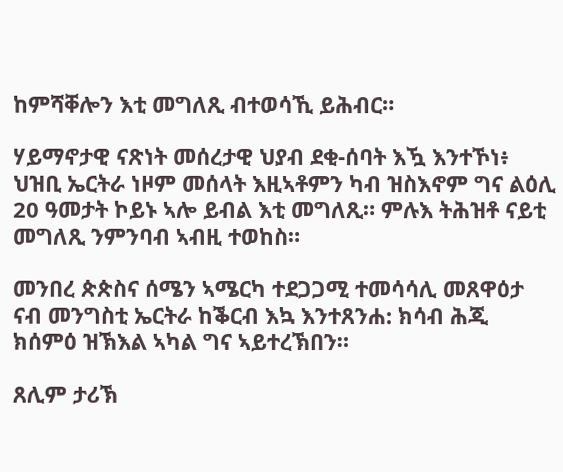ከምሻቐሎን እቲ መግለጺ ብተወሳኺ ይሕብር።

ሃይማኖታዊ ናጽነት መሰረታዊ ህያብ ደቂ-ሰባት እዃ እንተኾነ፥ ህዝቢ ኤርትራ ነዞም መሰላት እዚኣቶምን ካብ ዝስእኖም ግና ልዕሊ 20 ዓመታት ኮይኑ ኣሎ ይብል እቲ መግለጺ። ምሉእ ትሕዝቶ ናይቲ መግለጺ ንምንባብ ኣብዚ ተወከስ።

መንበረ ጵጵስና ሰሜን ኣሜርካ ተደጋጋሚ ተመሳሳሊ መጸዋዕታ ናብ መንግስቲ ኤርትራ ከቕርብ እኳ እንተጸንሐ: ክሳብ ሕጂ ክሰምዕ ዝኽእል ኣካል ግና ኣይተረኽበን።

ጸሊም ታሪኽ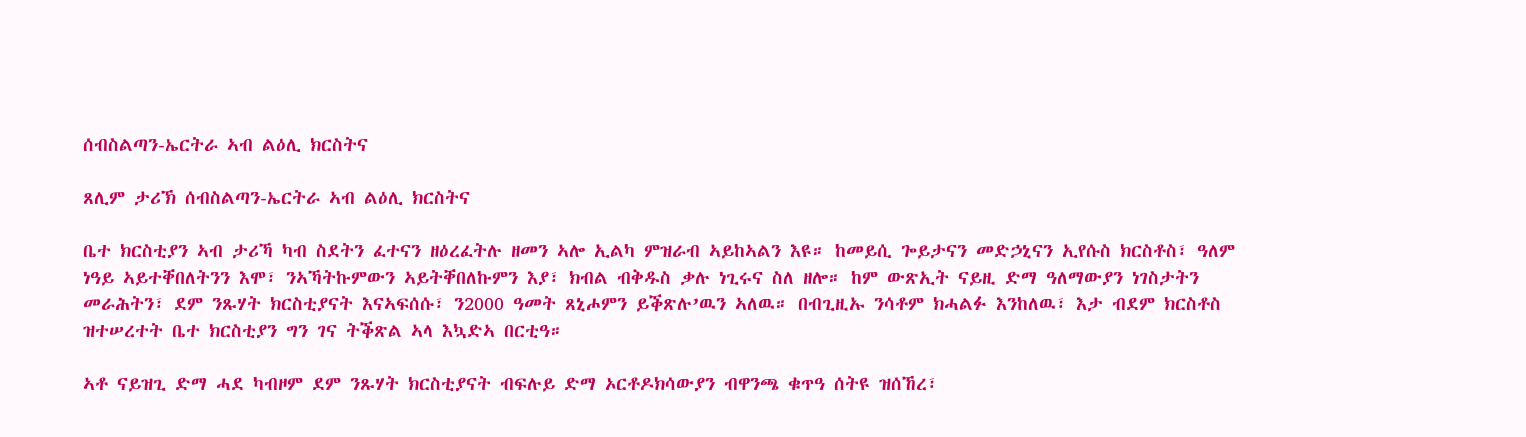ሰብስልጣን-ኤርትራ ኣብ ልዕሊ ክርስትና

ጸሊም ታሪኽ ሰብስልጣን-ኤርትራ ኣብ ልዕሊ ክርስትና

ቤተ ክርስቲያን ኣብ ታሪኻ ካብ ስደትን ፈተናን ዘዕረፈትሉ ዘመን ኣሎ ኢልካ ምዝራብ ኣይከኣልን እዩ። ከመይሲ ጐይታናን መድኃኒናን ኢየሱስ ክርስቶስ፣ ዓለም ነዓይ ኣይተቐበለትንን እሞ፣ ንኣኻትኩምውን ኣይትቐበለኩምን እያ፣ ክብል ብቅዱስ ቃሉ ነጊሩና ስለ ዘሎ። ከም ውጽኢት ናይዚ ድማ ዓለማውያን ነገስታትን መራሕትን፣ ደም ንጹሃት ክርስቲያናት እናኣፍሰሱ፣ ን2000 ዓመት ጸኒሖምን ይቕጽሉ’ዉን ኣለዉ። በብጊዚኡ ንሳቶም ክሓልፉ እንከለዉ፣ እታ ብደም ክርስቶስ ዝተሠረተት ቤተ ክርስቲያን ግን ገና ትቕጽል ኣላ እኳድኣ በርቲዓ።

ኣቶ ናይዝጊ ድማ ሓደ ካብዞም ደም ንጹሃት ክርስቲያናት ብፍሉይ ድማ ኦርቶዶክሳውያን ብዋንጫ ቁጥዓ ሰትዩ ዝሰኸረ፣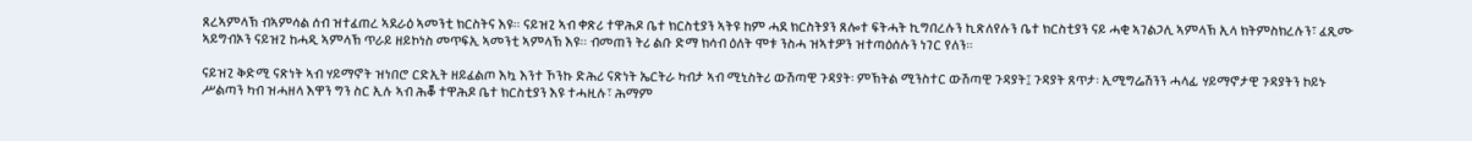ጸረኣምላኽ ብኣምሳል ሰብ ዝተፈጠረ ኣደራዕ ኣመንቲ ክርስትና እዩ። ናይዝጊ ኣብ ቀጽሪ ተዋሕዶ ቤተ ክርስቲያን ኣትዩ ከም ሓደ ክርስትያን ጸሎተ ፍትሓት ኪግበረሉን ኪጽለየሉን ቤተ ክርስቲያን ናይ ሓቂ ኣገልጋሊ ኣምላኽ ኢላ ክትምስክረሉን፣ ፈጺሙ ኣይግብኦን ናይዝጊ ከሓዲ ኣምላኽ ጥራይ ዘይኮነስ መጥፍኢ ኣመንቲ ኣምላኽ እዩ። ብመጠን ትሪ ልቡ ድማ ክሳብ ዕለት ሞቱ ንስሓ ዝኣተዎን ዝተጣዕሰሉን ነገር የለን።

ናይዝጊ ቅድሚ ናጽነት ኣብ ሃይማኖት ዝነበሮ ርድኢት ዘይፈልጦ እኳ እንተ ኾንኩ ድሕሪ ናጽነት ኤርትራ ካብታ ኣብ ሚኒስትሪ ውሽጣዊ ጉዳያት፡ ምኽትል ሚንስተር ውሽጣዊ ጉዳያት፤ ጉዳያት ጸጥታ፡ ኢሚግሬሽንን ሓላፊ ሃይማኖታዊ ጉዳያትን ኮይኑ ሥልጣን ካብ ዝሓዘላ እዋን ግን ስር ኢሉ ኣብ ሕቖ ተዋሕዶ ቤተ ክርስቲያን እዩ ተሓዚሉ፣ ሕማም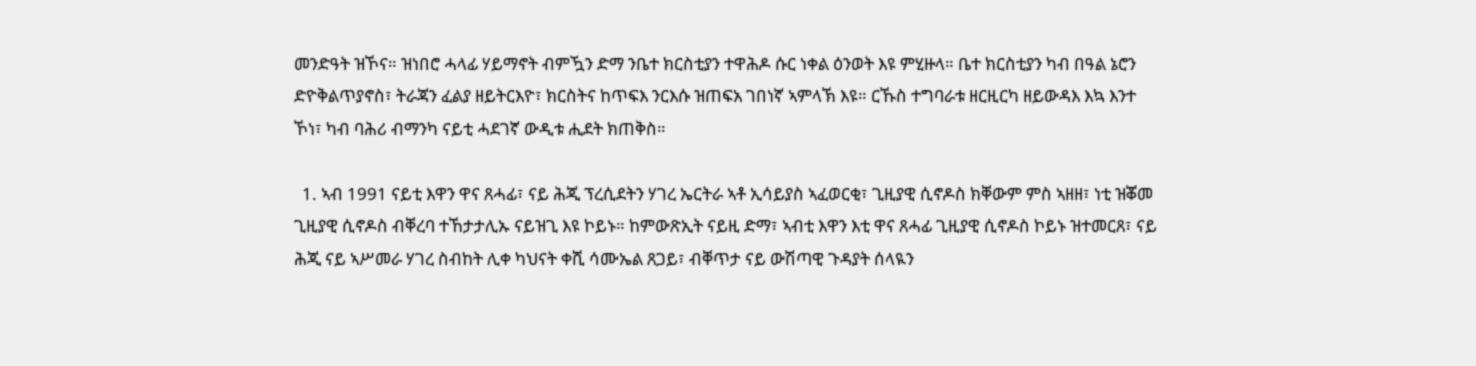መንድዓት ዝኾና። ዝነበሮ ሓላፊ ሃይማኖት ብምዃን ድማ ንቤተ ክርስቲያን ተዋሕዶ ሱር ነቀል ዕንወት እዩ ምሂዙላ። ቤተ ክርስቲያን ካብ በዓል ኔሮን ድዮቅልጥያኖስ፣ ትራጃን ፈልያ ዘይትርእዮ፣ ክርስትና ከጥፍእ ንርእሱ ዝጠፍአ ገበነኛ ኣምላኽ እዩ። ርኹስ ተግባራቱ ዘርዚርካ ዘይውዳእ እኳ እንተ ኾነ፣ ካብ ባሕሪ ብማንካ ናይቲ ሓደገኛ ውዲቱ ሒደት ክጠቅስ።

  1. ኣብ 1991 ናይቲ እዋን ዋና ጸሓፊ፣ ናይ ሕጂ ፕረሲደትን ሃገረ ኤርትራ ኣቶ ኢሳይያስ ኣፈወርቂ፣ ጊዚያዊ ሲኖዶስ ክቐውም ምስ ኣዘዘ፣ ነቲ ዝቖመ ጊዚያዊ ሲኖዶስ ብቐረባ ተኸታታሊኡ ናይዝጊ እዩ ኮይኑ። ከምውጽኢት ናይዚ ድማ፣ ኣብቲ እዋን እቲ ዋና ጸሓፊ ጊዚያዊ ሲኖዶስ ኮይኑ ዝተመርጸ፣ ናይ ሕጂ ናይ ኣሥመራ ሃገረ ስብከት ሊቀ ካህናት ቀሺ ሳሙኤል ጸጋይ፣ ብቐጥታ ናይ ውሽጣዊ ጉዳያት ሰላዪን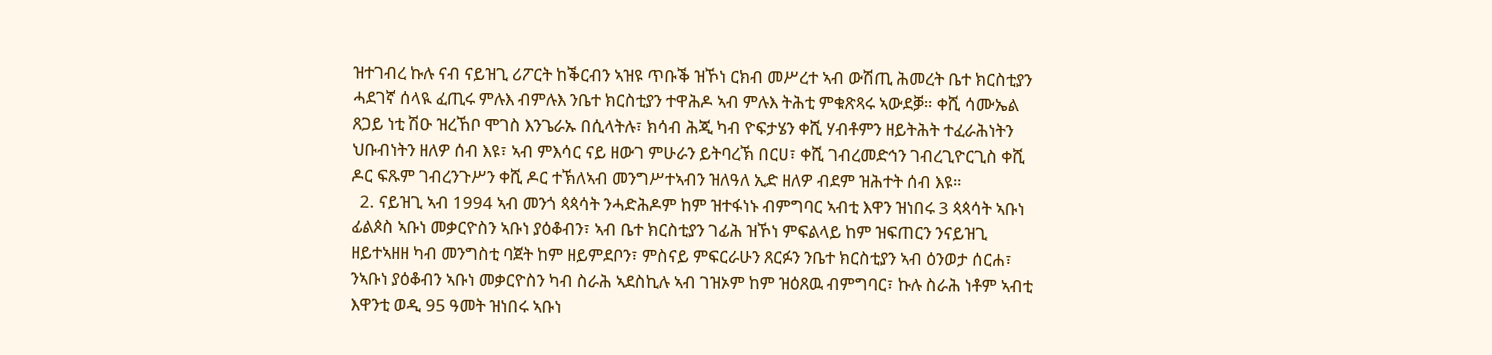ዝተገብረ ኩሉ ናብ ናይዝጊ ሪፖርት ከቕርብን ኣዝዩ ጥቡቕ ዝኾነ ርክብ መሥረተ ኣብ ውሽጢ ሕመረት ቤተ ክርስቲያን ሓደገኛ ሰላዪ ፈጢሩ ምሉእ ብምሉእ ንቤተ ክርስቲያን ተዋሕዶ ኣብ ምሉእ ትሕቲ ምቁጽጻሩ ኣውደቓ። ቀሺ ሳሙኤል ጸጋይ ነቲ ሽዑ ዝረኸቦ ሞገስ እንጌራኡ በሲላትሉ፣ ክሳብ ሕጂ ካብ ዮፍታሄን ቀሺ ሃብቶምን ዘይትሕት ተፈራሕነትን ህቡብነትን ዘለዎ ሰብ እዩ፣ ኣብ ምእሳር ናይ ዘውገ ምሁራን ይትባረኽ በርሀ፣ ቀሺ ገብረመድኅን ገብረጊዮርጊስ ቀሺ ዶር ፍጹም ገብረንጉሥን ቀሺ ዶር ተኽለኣብ መንግሥተኣብን ዝለዓለ ኢድ ዘለዎ ብደም ዝሕተት ሰብ እዩ።
  2. ናይዝጊ ኣብ 1994 ኣብ መንጎ ጳጳሳት ንሓድሕዶም ከም ዝተፋነኑ ብምግባር ኣብቲ እዋን ዝነበሩ 3 ጳጳሳት ኣቡነ ፊልጶስ ኣቡነ መቃርዮስን ኣቡነ ያዕቆብን፣ ኣብ ቤተ ክርስቲያን ገፊሕ ዝኾነ ምፍልላይ ከም ዝፍጠርን ንናይዝጊ ዘይተኣዘዘ ካብ መንግስቲ ባጀት ከም ዘይምደቦን፣ ምስናይ ምፍርራሁን ጸርፉን ንቤተ ክርስቲያን ኣብ ዕንወታ ሰርሐ፣ ንኣቡነ ያዕቆብን ኣቡነ መቃርዮስን ካብ ስራሕ ኣደስኪሉ ኣብ ገዝኦም ከም ዝዕጸዉ ብምግባር፣ ኩሉ ስራሕ ነቶም ኣብቲ እዋንቲ ወዲ 95 ዓመት ዝነበሩ ኣቡነ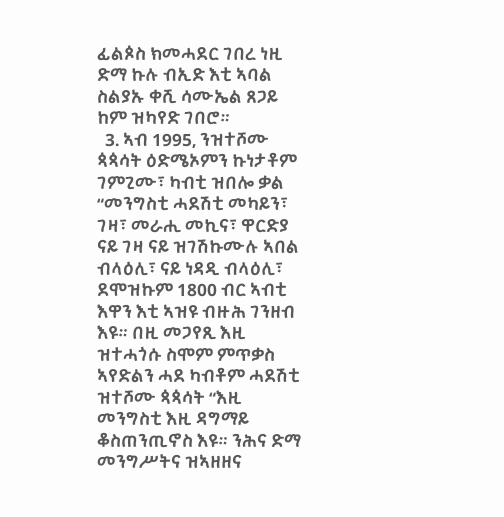ፊልጶስ ክመሓደር ገበረ ነዚ ድማ ኩሉ ብኢድ እቲ ኣባል ስልያኡ ቀሺ ሳሙኤል ጸጋይ ከም ዝካየድ ገበሮ።
  3. ኣብ 1995, ንዝተሾሙ ጳጳሳት ዕድሜኦምን ኩነታቶም ገምጊሙ፣ ካብቲ ዝበሎ ቃል “መንግስቲ ሓደሽቲ መካይን፣ ገዛ፣ መራሒ መኪና፣ ዋርድያ ናይ ገዛ ናይ ዝገሽኩሙሉ ኣበል ብላዕሊ፣ ናይ ነዳዲ ብላዕሊ፣ ደሞዝኩም 1800 ብር ኣብቲ እዋን እቲ ኣዝዩ ብዙሕ ገንዘብ እዩ። በዚ መጋየጺ እዚ ዝተሓጎሱ ስሞም ምጥቃስ ኣየድልን ሓደ ካብቶም ሓደሽቲ ዝተሾሙ ጳጳሳት “እዚ መንግስቲ እዚ ዳግማይ ቆስጠንጢኖስ እዩ። ንሕና ድማ መንግሥትና ዝኣዘዘና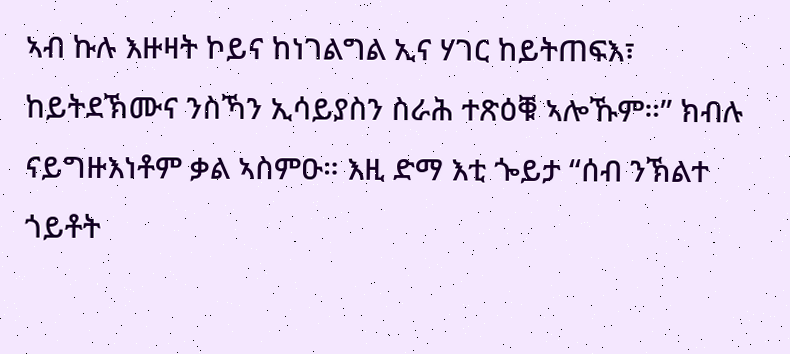ኣብ ኩሉ እዙዛት ኮይና ከነገልግል ኢና ሃገር ከይትጠፍእ፣ ከይትደኽሙና ንስኻን ኢሳይያስን ስራሕ ተጽዕቑ ኣሎኹም።” ክብሉ ናይግዙእነቶም ቃል ኣስምዑ። እዚ ድማ እቲ ጐይታ “ሰብ ንኽልተ ጎይቶት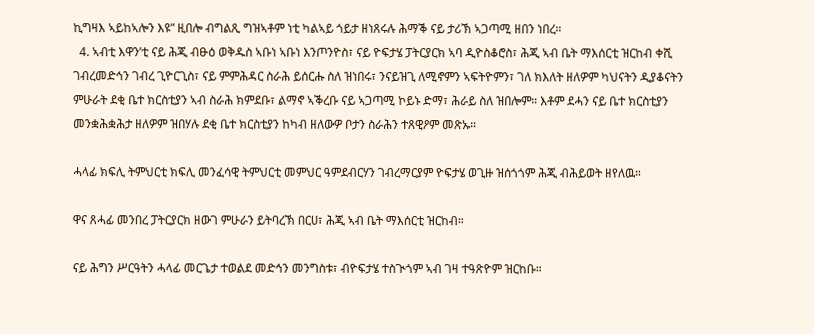ኪግዛእ ኣይከኣሎን እዩ” ዚበሎ ብግልጺ ግዝኣቶም ነቲ ካልኣይ ጎይታ ዘነጸሩሉ ሕማቕ ናይ ታሪኽ ኣጋጣሚ ዘበን ነበረ።
  4. ኣብቲ እዋን’ቲ ናይ ሕጂ ብፁዕ ወቅዱስ ኣቡነ ኣቡነ እንጦንዮስ፣ ናይ ዮፍታሄ ፓትርያርክ ኣባ ዲዮስቆሮስ፣ ሕጂ ኣብ ቤት ማእሰርቲ ዝርከብ ቀሺ ገብረመድኅን ገብረ ጊዮርጊስ፣ ናይ ምምሕዳር ስራሕ ይሰርሑ ስለ ዝነበሩ፣ ንናይዝጊ ለሚኖምን ኣፍትዮምን፣ ገለ ክእለት ዘለዎም ካህናትን ዲያቆናትን ምሁራት ደቂ ቤተ ክርስቲያን ኣብ ስራሕ ክምደቡ፣ ልማኖ ኣቕረቡ ናይ ኣጋጣሚ ኮይኑ ድማ፣ ሕራይ ስለ ዝበሎም። እቶም ደሓን ናይ ቤተ ክርስቲያን መንቋሕቋሕታ ዘለዎም ዝበሃሉ ደቂ ቤተ ክርስቲያን ከካብ ዘለውዎ ቦታን ስራሕን ተጸዊዖም መጽኡ።

ሓላፊ ክፍሊ ትምህርቲ ክፍሊ መንፈሳዊ ትምህርቲ መምህር ዓምደብርሃን ገብረማርያም ዮፍታሄ ወጊዙ ዝሰጎጎም ሕጂ ብሕይወት ዘየለዉ።

ዋና ጸሓፊ መንበረ ፓትርያርክ ዘውገ ምሁራን ይትባረኽ በርሀ፣ ሕጂ ኣብ ቤት ማእሰርቲ ዝርከብ።

ናይ ሕግን ሥርዓትን ሓላፊ መርጌታ ተወልደ መድኅን መንግስቱ፣ ብዮፍታሄ ተስጒጎም ኣብ ገዛ ተዓጽዮም ዝርከቡ።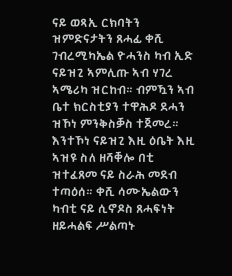ናይ ወጻኢ ርክባትን ዝምድናታትን ጸሓፊ ቀሺ ገብረሚካኤል ዮሓንስ ካብ ኢድ ናይዝጊ ኣምሊጡ ኣብ ሃገረ ኣሜሪካ ዝርከብ። ብምዃን ኣብ ቤተ ክርስቲያን ተዋሕዶ ደሓን ዝኾነ ምንቅስቓስ ተጀመረ። እንተኾነ ናይዝጊ እዚ ዕቤት እዚ ኣዝዩ ስለ ዘሻቐሎ በቲ ዝተፈጸመ ናይ ስራሕ መደብ ተጣዕሰ። ቀሺ ሳሙኤልውን ካብቲ ናይ ሲኖዶስ ጸሓፍነት ዘይሓልፍ ሥልጣኑ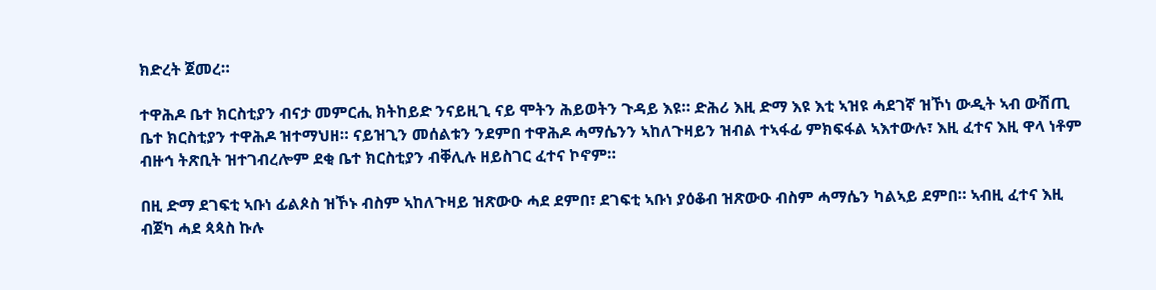ክድረት ጀመረ።

ተዋሕዶ ቤተ ክርስቲያን ብናታ መምርሒ ክትከይድ ንናይዚጊ ናይ ሞትን ሕይወትን ጉዳይ እዩ። ድሕሪ እዚ ድማ እዩ እቲ ኣዝዩ ሓደገኛ ዝኾነ ውዲት ኣብ ውሽጢ ቤተ ክርስቲያን ተዋሕዶ ዝተማህዘ። ናይዝጊን መሰልቱን ንደምበ ተዋሕዶ ሓማሴንን ኣከለጉዛይን ዝብል ተኣፋፊ ምክፍፋል ኣእተውሉ፣ እዚ ፈተና እዚ ዋላ ነቶም ብዙኅ ትጽቢት ዝተገብረሎም ደቂ ቤተ ክርስቲያን ብቐሊሉ ዘይስገር ፈተና ኮኖም።

በዚ ድማ ደገፍቲ ኣቡነ ፊልጶስ ዝኾኑ ብስም ኣከለጉዛይ ዝጽውዑ ሓደ ደምበ፣ ደገፍቲ ኣቡነ ያዕቆብ ዝጽውዑ ብስም ሓማሴን ካልኣይ ደምበ። ኣብዚ ፈተና እዚ ብጀካ ሓደ ጳጳስ ኩሉ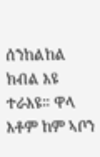ሰንከልከል ክብል እዩ ተራእዩ። ዋላ እቶም ከም ኣቦን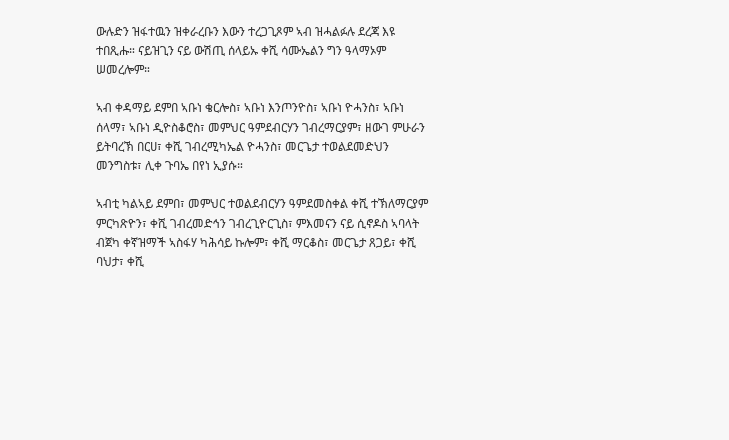ውሉድን ዝፋተዉን ዝቀራረቡን እውን ተረጋጊጾም ኣብ ዝሓልፉሉ ደረጃ እዩ ተበጺሑ። ናይዝጊን ናይ ውሽጢ ሰላይኡ ቀሺ ሳሙኤልን ግን ዓላማኦም ሠመረሎም።

ኣብ ቀዳማይ ደምበ ኣቡነ ቄርሎስ፣ ኣቡነ እንጦንዮስ፣ ኣቡነ ዮሓንስ፣ ኣቡነ ሰላማ፣ ኣቡነ ዲዮስቆሮስ፣ መምህር ዓምደብርሃን ገብረማርያም፣ ዘውገ ምሁራን ይትባረኽ በርሀ፣ ቀሺ ገብረሚካኤል ዮሓንስ፣ መርጌታ ተወልደመድህን መንግስቱ፣ ሊቀ ጉባኤ በየነ ኢያሱ።

ኣብቲ ካልኣይ ደምበ፣ መምህር ተወልደብርሃን ዓምደመስቀል ቀሺ ተኽለማርያም ምርካጽዮን፣ ቀሺ ገብረመድኅን ገብረጊዮርጊስ፣ ምእመናን ናይ ሲኖዶስ ኣባላት ብጀካ ቀኛዝማች ኣስፋሃ ካሕሳይ ኩሎም፣ ቀሺ ማርቆስ፣ መርጌታ ጸጋይ፣ ቀሺ ባህታ፣ ቀሺ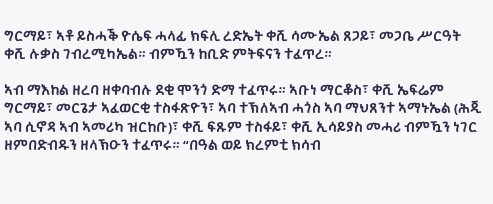ግርማይ፣ ኣቶ ይስሓቕ ዮሴፍ ሓላፊ ክፍሊ ረድኤት ቀሺ ሳሙኤል ጸጋይ፣ መጋቤ ሥርዓት ቀሺ ሉቃስ ገብረሚካኤል። ብምዃን ከቢድ ምትፍናን ተፈጥረ።

ኣብ ማእከል ዘረባ ዘቀባብሉ ደቂ ሞንጎ ድማ ተፈጥሩ። ኣቡነ ማርቆስ፣ ቀሺ ኤፍሬም ግርማይ፣ መርጌታ ኣፈወርቂ ተስፋጽዮን፣ ኣባ ተኽለኣብ ሓጎስ ኣባ ማህጸንተ ኣማኑኤል (ሕጂ ኣባ ሲኖዳ ኣብ ኣመሪካ ዝርከቡ)፣ ቀሺ ፍጹም ተስፋይ፣ ቀሺ ኢሳይያስ መሓሪ ብምዃን ነገር ዘምበድብዱን ዘላኽዑን ተፈጥሩ። “በዓል ወይ ክረምቲ ክሳብ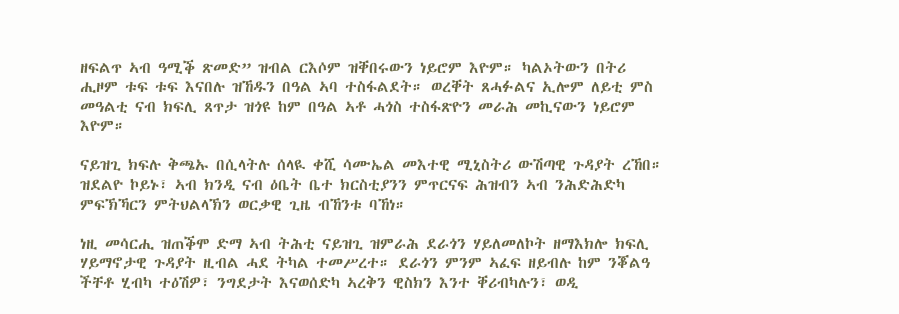ዘፍልጥ ኣብ ዓሚቕ ጽመድ” ዝብል ርእሶም ዝቐበሩውን ነይሮም እዮም። ካልኦትውን በትሪ ሒዞም ቱፍ ቱፍ እናበሉ ዝኸዱን በዓል ኣባ ተስፋልደት። ወረቐት ጸሓፉልና ኢሎም ለይቲ ምስ መዓልቲ ናብ ክፍሊ ጸጥታ ዝጎዩ ከም በዓል ኣቶ ሓጎስ ተስፋጽዮን መራሕ መኪናውን ነይሮም እዮም።

ናይዝጊ ክፍሉ ቅጫኡ በሲላትሉ ሰላዪ ቀሺ ሳሙኤል መእተዊ ሚኒስትሪ ውሽጣዊ ጉዳያት ረኸበ። ዝደልዮ ኮይኑ፣ ኣብ ክንዲ ናብ ዕቤት ቤተ ክርስቲያንን ምጥርናፍ ሕዝብን ኣብ ንሕድሕድካ ምፍኽኻርን ምትህልላኽን ወርቃዊ ጊዜ ብኸንቱ ባኸነ።

ነዚ መሳርሒ ዝጠቕሞ ድማ ኣብ ትሕቲ ናይዝጊ ዝምራሕ ደራጎን ሃይለመለኮት ዘማእክሎ ክፍሊ ሃይማኖታዊ ጉዳያት ዚብል ሓደ ትካል ተመሥረተ። ደራጎን ምንም ኣፈፍ ዘይብሉ ከም ንቖልዓ ችቸቶ ሂብካ ተዕሽዎ፣ ንግደታት እናወሰድካ ኣረቅን ዊስክን እንተ ቐሪብካሉን፣ ወዲ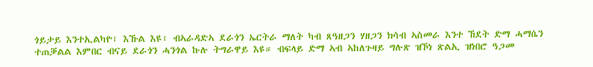ጎይታይ እንተኢልካዮ፣ እኹል እዩ፣ ብኣራዳድኣ ደራጎን ኤርትራ ማለት ካብ ጸዓዘጋን ሃዘጋን ክሳብ ኣስመራ እንተ ኸደት ድማ ሓማሴን ተጠቓልል እምበር ብናይ ደራጎን ሓንጎል ኩሉ ትግራዋይ እዩ። ብፍላይ ድማ ኣብ ኣከለጉዛይ ግሉጽ ዝኾነ ጽልኢ ዝነበሮ ዓጋመ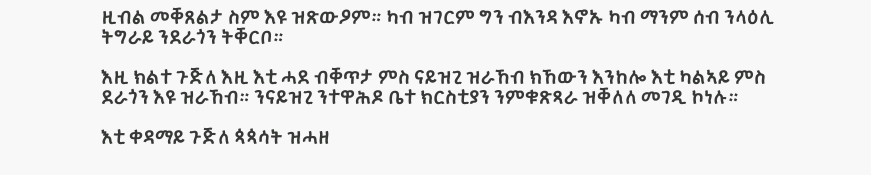ዚብል መቐጸልታ ስም እዩ ዝጽውዖም። ካብ ዝገርም ግን ብእንዳ እኖኡ ካብ ማንም ሰብ ንላዕሊ ትግራይ ንደራጎን ትቐርቦ።

እዚ ክልተ ጉጅለ እዚ እቲ ሓደ ብቐጥታ ምስ ናይዝጊ ዝራኸብ ክኸውን እንከሎ እቲ ካልኣይ ምስ ደራጎን እዩ ዝራኸብ። ንናይዝጊ ንተዋሕዶ ቤተ ክርስቲያን ንምቁጽጻራ ዝቐለለ መገዲ ኮነሉ።

እቲ ቀዳማይ ጉጅለ ጳጳሳት ዝሓዘ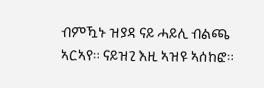ብምዃኑ ዝያዳ ናይ ሓይሊ ብልጫ ኣርኣየ። ናይዝጊ እዚ ኣዝዩ ኣሰከፎ።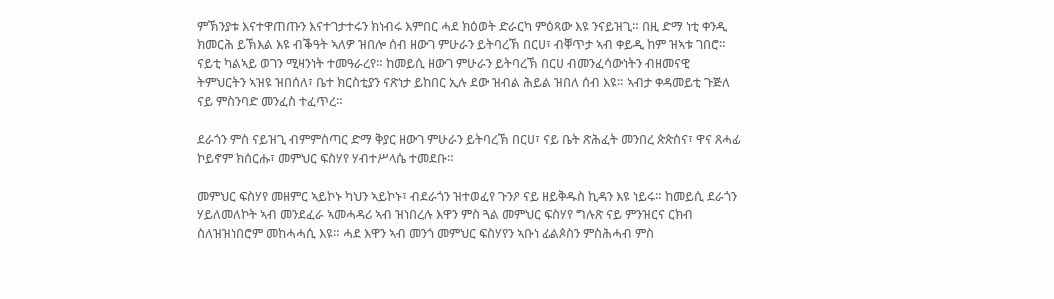ምኽንያቱ እናተዋጠጡን እናተገታተሩን ክነብሩ እምበር ሓደ ክዕወት ድራርካ ምዕጻው እዩ ንናይዝጊ። በዚ ድማ ነቲ ቀንዲ ክመርሕ ይኽእል እዩ ብቕዓት ኣለዎ ዝበሎ ሰብ ዘውገ ምሁራን ይትባረኽ በርሀ፣ ብቐጥታ ኣብ ቀይዲ ከም ዝኣቱ ገበሮ። ናይቲ ካልኣይ ወገን ሚዛንነት ተመዓራረየ። ከመይሲ ዘውገ ምሁራን ይትባረኽ በርሀ ብመንፈሳውነትን ብዘመናዊ ትምህርትን ኣዝዩ ዝበሰለ፣ ቤተ ክርስቲያን ናጽነታ ይከበር ኢሉ ደው ዝብል ሕይል ዝበለ ሰብ እዩ። ኣብታ ቀዳመይቲ ጉጅለ ናይ ምስንባድ መንፈስ ተፈጥረ።

ደራጎን ምስ ናይዝጊ ብምምስጣር ድማ ቅያር ዘውገ ምሁራን ይትባረኽ በርሀ፣ ናይ ቤት ጽሕፈት መንበረ ጵጵስና፣ ዋና ጸሓፊ ኮይኖም ክሰርሑ፣ መምህር ፍስሃየ ሃብተሥላሴ ተመደቡ።

መምህር ፍስሃየ መዘምር ኣይኮኑ ካህን ኣይኮኑ፣ ብደራጎን ዝተወፈየ ጉንዖ ናይ ዘይቅዱስ ኪዳን እዩ ነይሩ። ከመይሲ ደራጎን ሃይለመለኮት ኣብ መንደፈራ ኣመሓዳሪ ኣብ ዝነበረሉ እዋን ምስ ጓል መምህር ፍስሃየ ግሉጽ ናይ ምንዝርና ርክብ ስለዝዝነበሮም መከሓሓሲ እዩ። ሓደ እዋን ኣብ መንጎ መምህር ፍስሃየን ኣቡነ ፊልጶስን ምስሕሓብ ምስ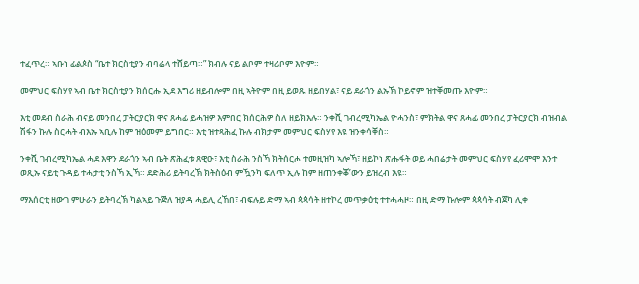ተፈጥረ። ኣቡነ ፊልጶስ “ቤተ ክርስቲያን ብባሬላ ተሸይጣ።” ክብሉ ናይ ልቦም ተዛሪቦም እዮም።

መምህር ፍስሃየ ኣብ ቤተ ክርስቲያን ክሰርሑ ኢደ እግሪ ዘይብሎም በዚ ኣትዮም በዚ ይወጹ ዘይበሃል፣ ናይ ደራጎን ልኡኽ ኮይኖም ዝተቐመጡ እዮም።

እቲ መደብ ስራሕ ብናይ መንበረ ፓትርያርክ ዋና ጸሓፊ ይሓዝዎ እምበር ክሰርሕዎ ስለ ዘይክእሉ። ንቀሺ ገብረሚካኤል ዮሓንስ፣ ምክትል ዋና ጸሓፊ መንበረ ፓትርያርክ ብዝብል ሽፋን ኩሉ ስርሓት ብእኡ ኣቢሉ ከም ዝዕመም ይግበር። እቲ ዝተጻሕፈ ኩሉ ብክታም መምህር ፍስሃየ እዩ ዝንቀሳቐስ።

ንቀሺ ገብረሚካኤል ሓደ እዋን ደራጎን ኣብ ቤት ጽሕፈቱ ጸዊዑ፣ እቲ ስራሕ ንስኻ ክትሰርሖ ተመዚዝካ ኣሎኻ፣ ዘይኮነ ጽሑፋት ወይ ሓበሬታት መምህር ፍስሃየ ፈሪሞሞ እንተ ወጺኡ ናይቲ ጉዳይ ተሓታቲ ንስኻ ኢኻ። ደድሕሪ ይትባረኽ ክትስዕብ ምዃንካ ፍለጥ ኢሉ ከም ዘጠንቀቖ’ውን ይዝረብ እዩ።

ማእሰርቲ ዘውገ ምሁራን ይትባረኽ ካልኣይ ጉጅለ ዝያዳ ሓይሊ ረኸበ፣ ብፍሉይ ድማ ኣብ ጳጳሳት ዘተኮረ መጥቃዕቲ ተተሓሓዞ። በዚ ድማ ኩሎም ጳጳሳት ብጀካ ሊቀ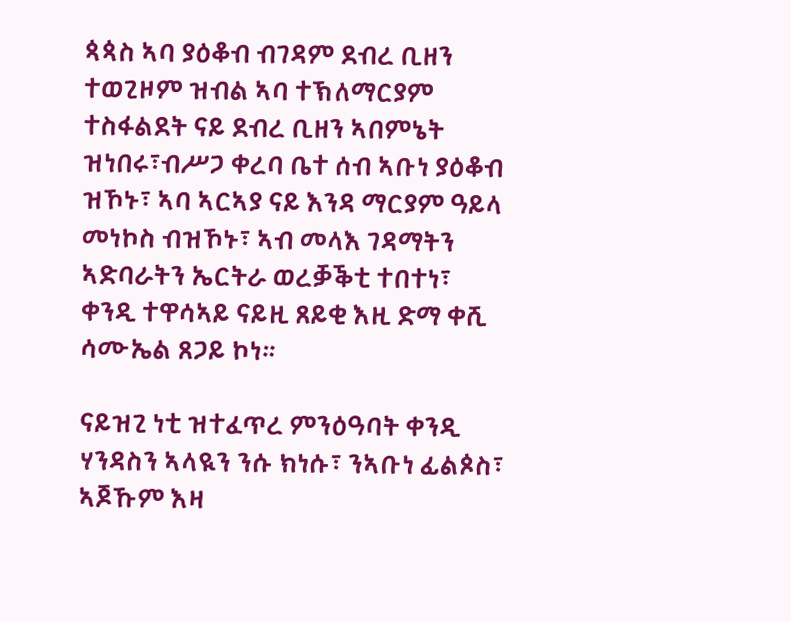ጳጳስ ኣባ ያዕቆብ ብገዳም ደብረ ቢዘን ተወጊዞም ዝብል ኣባ ተኽለማርያም ተስፋልደት ናይ ደብረ ቢዘን ኣበምኔት ዝነበሩ፣ብሥጋ ቀረባ ቤተ ሰብ ኣቡነ ያዕቆብ ዝኾኑ፣ ኣባ ኣርኣያ ናይ እንዳ ማርያም ዓይላ መነኮስ ብዝኾኑ፣ ኣብ መላእ ገዳማትን ኣድባራትን ኤርትራ ወረቓቕቲ ተበተነ፣ ቀንዲ ተዋሳኣይ ናይዚ ጸይቂ እዚ ድማ ቀሺ ሳሙኤል ጸጋይ ኮነ።

ናይዝጊ ነቲ ዝተፈጥረ ምንዕዓባት ቀንዲ ሃንዳስን ኣላዪን ንሱ ክነሱ፣ ንኣቡነ ፊልጶስ፣ ኣጆኹም እዛ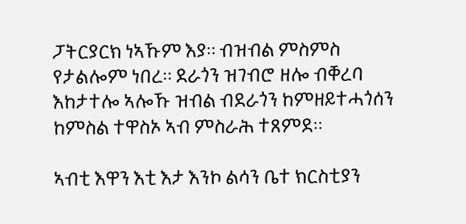ፓትርያርክ ነኣኹም እያ። ብዝብል ምስምስ የታልሎም ነበረ። ደራጎን ዝገብሮ ዘሎ ብቐረባ እከታተሎ ኣሎኹ ዝብል ብደራጎን ከምዘይተሓጎሰን ከምስል ተዋስኦ ኣብ ምስራሕ ተጸምደ።

ኣብቲ እዋን እቲ እታ እንኮ ልሳን ቤተ ክርስቲያን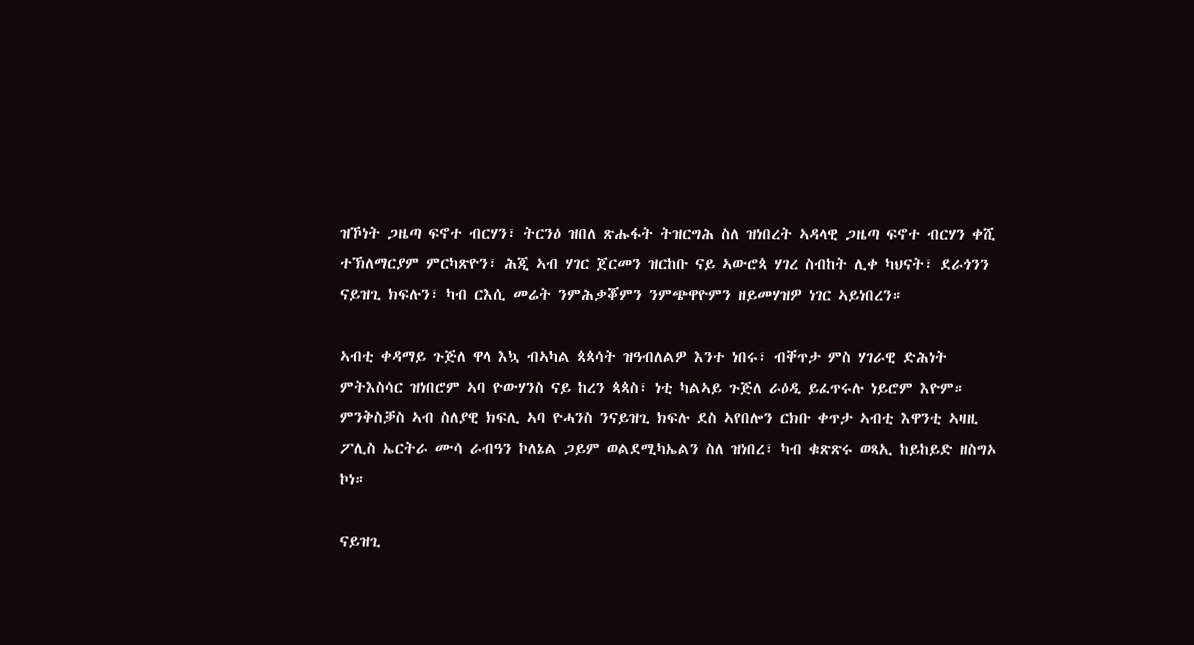ዝኾነት ጋዜጣ ፍኖተ ብርሃን፣ ትርንዕ ዝበለ ጽሑፋት ትዝርግሕ ስለ ዝነበረት ኣዳላዊ ጋዜጣ ፍኖተ ብርሃን ቀሺ ተኽለማርያም ምርካጽዮን፣ ሕጂ ኣብ ሃገር ጀርመን ዝርከቡ ናይ ኣውሮጳ ሃገረ ስብከት ሊቀ ካህናት፣ ደራጎንን ናይዝጊ ክፍሉን፣ ካብ ርእሲ መሬት ንምሕቃቖምን ንምጭዋዮምን ዘይመሃዝዎ ነገር ኣይነበረን።

ኣብቲ ቀዳማይ ጉጅለ ዋላ እኳ ብኣካል ጳጳሳት ዝዓብለልዎ እንተ ነበሩ፣ ብቐጥታ ምስ ሃገራዊ ድሕነት ምትእስሳር ዝነበሮም ኣባ ዮውሃንስ ናይ ከረን ጳጳስ፣ ነቲ ካልኣይ ጉጅለ ራዕዲ ይፈጥሩሉ ነይሮም እዮም። ምንቅስቓስ ኣብ ስለያዊ ክፍሊ ኣባ ዮሓንስ ንናይዝጊ ክፍሉ ደስ ኣየበሎን ርክቡ ቀጥታ ኣብቲ እዋንቲ ኣዛዚ ፖሊስ ኤርትራ ሙሳ ራብዓን ኮለኔል ጋይም ወልደሚካኤልን ስለ ዝነበረ፣ ካብ ቁጽጽሩ ወጻኢ ከይከይድ ዘስግኦ ኮነ።

ናይዝጊ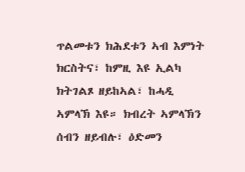ጥልመቱን ክሕደቱን ኣብ እምነት ክርስትና፣ ከምዚ እዩ ኢልካ ክትገልጾ ዘይከኣል፣ ከሓዲ ኣምላኽ እዩ። ክብረት ኣምላኽን ሰብን ዘይብሉ፣ ዕድመን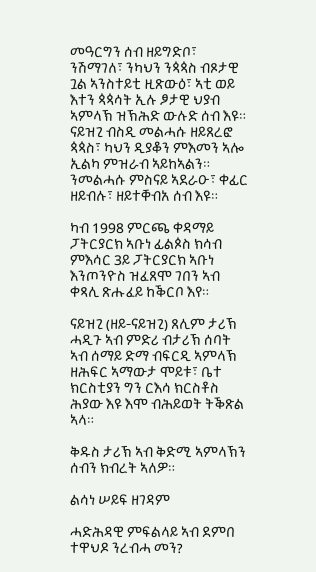መዓርግን ሰብ ዘይግድቦ፣ ንሽማገለ፣ ንካህን ንጳጳስ ብጾታዊ ጓል ኣንስተይቲ ዚጽውዕ፣ ኣቲ ወይ እተን ጳጳሳት ኢሉ ፆታዊ ህያብ ኣምላኽ ዝኽሕድ ውሉድ ሰብ እዩ። ናይዝጊ ብስዲ መልሓሱ ዘይጸረፎ ጳጳስ፣ ካህን ዲያቆን ምእመን ኣሎ ኢልካ ምዝራብ ኣይከኣልን። ንመልሓሱ ምስናይ ኣደራዑ፣ ቀፊር ዘይብሉ፣ ዘይተቐብአ ሰብ እዩ።

ካብ 1998 ምርጫ ቀዳማይ ፓትርያርክ ኣቡነ ፊልጶስ ክሳብ ምእሳር 3ይ ፓትርያርክ ኣቡነ እንጦንዮስ ዝፈጸሞ ገበን ኣብ ቀጻሊ ጽሑፈይ ከቕርቦ እየ።

ናይዝጊ (ዘይ-ናይዝጊ) ጸሊም ታሪኽ ሓዲጉ ኣብ ምድሪ ብታሪኽ ሰባት ኣብ ሰማይ ድማ ብፍርዲ ኣምላኽ  ዘሕፍር ኣማውታ ሞይቱ፣ ቤተ ክርስቲያን ግን ርእሳ ክርስቶስ ሕያው እዩ እሞ ብሕይወት ትቕጽል ኣላ።

ቅዱስ ታሪኽ ኣብ ቅድሚ ኣምላኽን ሰብን ክብረት ኣለዎ።

ልሳነ ሠይፍ ዘገዳም

ሓድሕዳዊ ምፍልላይ ኣብ ደምበ ተዋህዶ ንረብሓ መን?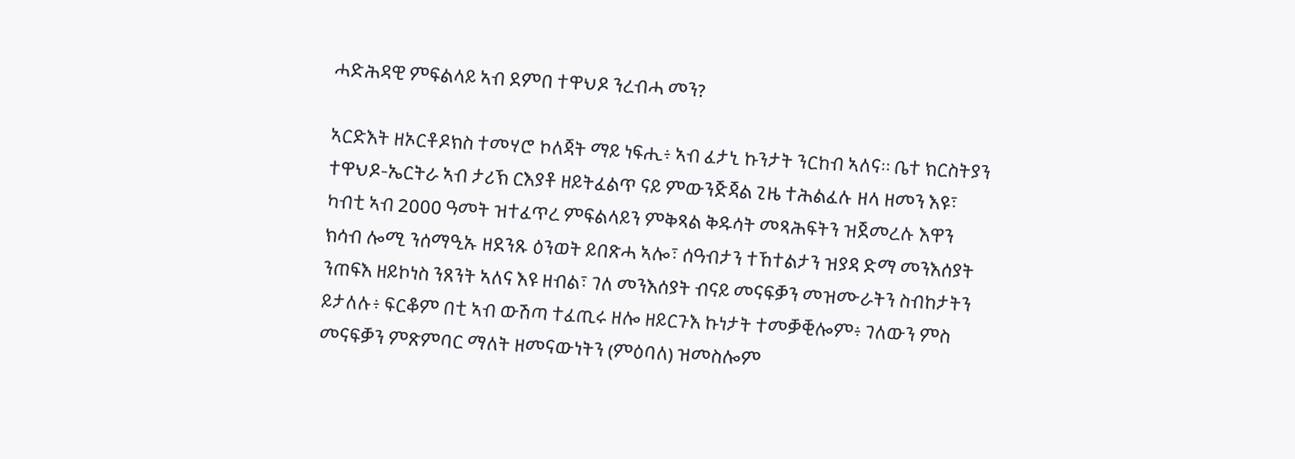ሓድሕዳዊ ምፍልላይ ኣብ ደምበ ተዋህዶ ንረብሓ መን?

ኣርድእት ዘኦርቶዶክስ ተመሃሮ ኮለጃት ማይ ነፍሒ፥ ኣብ ፈታኒ ኩንታት ንርከብ ኣለና። ቤተ ክርስትያን ተዋህዶ-ኤርትራ ኣብ ታሪኽ ርእያቶ ዘይትፈልጥ ናይ ምውንጅጃል ጊዜ ተሕልፈሉ ዘላ ዘመን እዩ፣ ካብቲ ኣብ 2000 ዓመት ዝተፈጥረ ምፍልላይን ምቅጻል ቅዱሳት መጻሕፍትን ዝጀመረሉ እዋን ክሳብ ሎሚ ንሰማዒኡ ዘደንጹ ዕንወት ይበጽሓ ኣሎ፣ ሰዓብታን ተኸተልታን ዝያዳ ድማ መንእሰያት ንጠፍእ ዘይኮነስ ንጸንት ኣለና እዩ ዘብል፣ ገለ መንእሰያት ብናይ መናፍቓን መዝሙራትን ስብከታትን ይታለሉ፥ ፍርቆም በቲ ኣብ ውሽጣ ተፈጢሩ ዘሎ ዘይርጉእ ኩነታት ተመቓቒሎም፥ ገለውን ምስ መናፍቓን ምጽምባር ማለት ዘመናውነትን (ምዕባለ) ዝመስሎም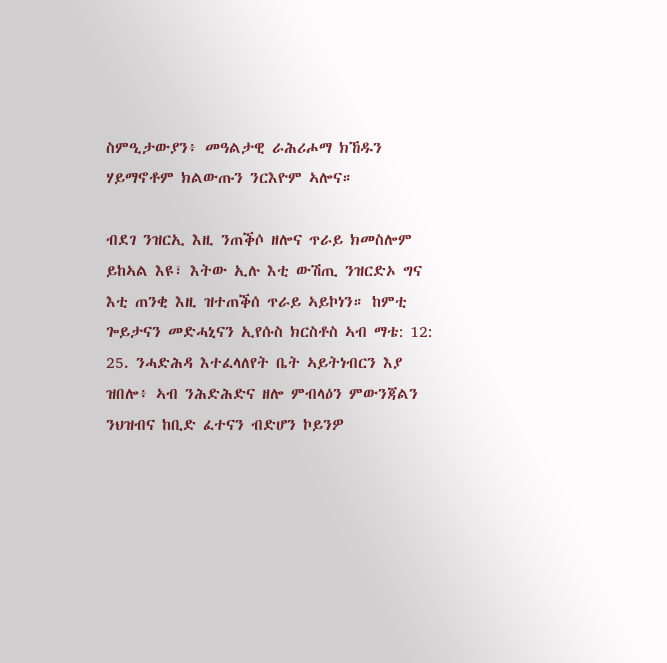ስምዒታውያን፥ መዓልታዊ ራሕሪሖማ ክኸዱን ሃይማኖቶም ክልውጡን ንርእዮም ኣሎና።

ብደገ ንዝርኢ እዚ ንጠቕሶ ዘሎና ጥራይ ክመስሎም ይከኣል እዩ፣ እትው ኢሉ እቲ ውሽጢ ንዝርድኦ ግና እቲ ጠንቂ እዚ ዝተጠቕሰ ጥራይ ኣይኮነን። ከምቲ ጐይታናን መድሓኒናን ኢየሱስ ክርስቶስ ኣብ ማቴ: 12: 25. ንሓድሕዳ እተፈላለየት ቤት ኣይትነብርን እያ ዝበሎ፥ ኣብ ንሕድሕድና ዘሎ ምብላዕን ምውንጃልን ንህዝብና ከቢድ ፈተናን ብድሆን ኮይንዎ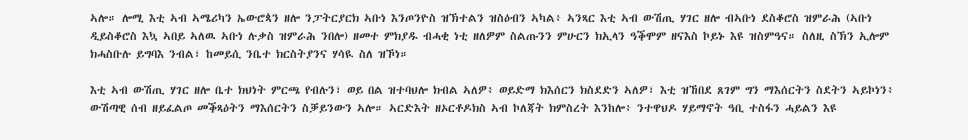ኣሎ። ሎሚ እቲ ኣብ ኣሜሪካን ኤውሮጳን ዘሎ ንፓትርያርክ ኣቡነ እንጦንዮስ ዝኽተልን ዝስዕብን ኣካል፥ ኣንጻር እቲ ኣብ ውሽጢ ሃገር ዘሎ ብኣቡነ ደስቆሮስ ዝምራሕ (ኣቡነ ዲይስቆሮስ እኳ ኣበይ ኣለዉ ኣቡነ ሉቃስ ዝምራሕ ንበሎ) ዘመተ ምክያዱ ብሓቂ ነቲ ዘለዎም ስልጡንን ምሁርን ክኢላን ዓቕሞም ዘናእስ ኮይኑ እዩ ዝስምዓና። ስለዚ ስኽን ኢሎም ክሓስቡሉ ይግባእ ንብል፣ ከመይሲ ንቤተ ክርስትያንና ሃሳዪ ስለ ዝኾነ።

እቲ ኣብ ውሽጢ ሃገር ዘሎ ቤተ ክህነት ምርጫ የብሉን፣ ወይ በል ዝተባህሎ ክብል ኣለዎ፥ ወይድማ ክእሰርን ክስደድን ኣለዎ፣ እቲ ዝኸበደ ጸገም ግን ማእሰርትን ስደትን ኣይኮነን፥ ውሽጣዊ ሰብ ዘይፈልጦ መቕጻዕትን ማእሰርትን ስቓይንውን ኣሎ። ኣርድእት ዘኦርቶዶክስ ኣብ ኮለጃት ክምስረት እንከሎ፥ ንተዋህዶ ሃይማኖት ዓቢ ተስፋን ሓይልን እዩ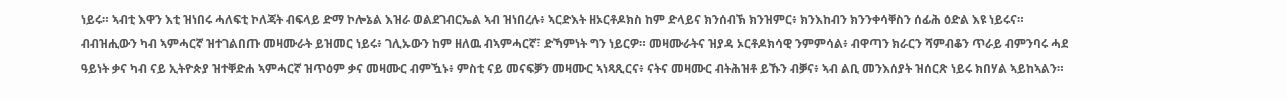ነይሩ። ኣብቲ እዋን እቲ ዝነበሩ ሓለፍቲ ኮለጃት ብፍላይ ድማ ኮሎኔል እዝራ ወልደገብርኤል ኣብ ዝነበረሉ፥ ኣርድእት ዘኦርቶዶክስ ከም ድላይና ክንሰብኽ ክንዝምር፥ ክንእከብን ክንንቀሳቐስን ሰፊሕ ዕድል እዩ ነይሩና። ብብዝሒውን ካብ ኣምሓርኛ ዝተገልበጡ መዛሙራት ይዝመር ነይሩ፥ ገሊኡውን ከም ዘለዉ ብኣምሓርኛ፣ ድኻምነት ግን ነይርዎ። መዛሙራትና ዝያዳ ኦርቶዶክሳዊ ንምምሳል፥ ብዋጣን ክራርን ሻምብቆን ጥራይ ብምንባሩ ሓደ ዓይነት ቃና ካብ ናይ ኢትዮጵያ ዝተቐድሐ ኣምሓርኛ ዝጥዕም ቃና መዛሙር ብምዃኑ፥ ምስቲ ናይ መናፍቓን መዛሙር ኣነጻጺርና፥ ናትና መዛሙር ብትሕዝቶ ይኹን ብቓና፥ ኣብ ልቢ መንእሰያት ዝሰርጽ ነይሩ ክበሃል ኣይከኣልን።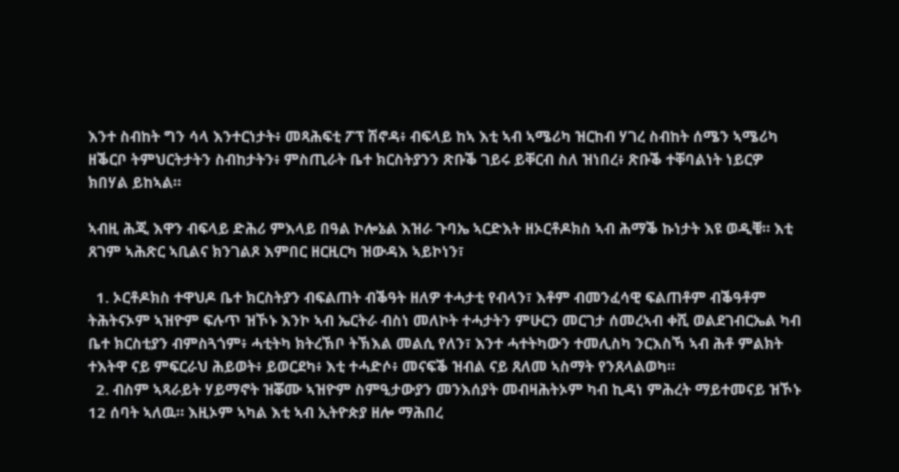እንተ ስብከት ግን ሳላ እንተርነታት፥ መጻሕፍቲ ፖፕ ሽኖዳ፥ ብፍላይ ከኣ እቲ ኣብ ኣሜሪካ ዝርከብ ሃገረ ስብከት ሰሜን ኣሜሪካ ዘቕርቦ ትምህርትታትን ስብከታትን፥ ምስጢራት ቤተ ክርስትያንን ጽቡቕ ገይሩ ይቐርብ ስለ ዝነበረ፥ ጽቡቕ ተቐባልነት ነይርዎ ክበሃል ይከኣል።

ኣብዚ ሕጂ እዋን ብፍላይ ድሕሪ ምእላይ በዓል ኮሎኔል እዝራ ጉባኤ ኣርድእት ዘኦርቶዶክስ ኣብ ሕማቕ ኩነታት እዩ ወዲቑ። እቲ ጸገም ኣሕጽር ኣቢልና ክንገልጾ እምበር ዘርዚርካ ዝውዳእ ኣይኮነን፣

  1. ኦርቶዶክስ ተዋህዶ ቤተ ክርስትያን ብፍልጠት ብቕዓት ዘለዎ ተሓታቲ የብላን፣ እቶም ብመንፈሳዊ ፍልጠቶም ብቕዓቶም ትሕትናኦም ኣዝዮም ፍሉጥ ዝኾኑ እንኮ ኣብ ኤርትራ ብስነ መለኮት ተሓታትን ምሁርን መርገታ ሰመረኣብ ቀሺ ወልደገብርኤል ካብ ቤተ ክርስቲያን ብምስጓጎም፥ ሓቲትካ ክትረኽቦ ትኽእል መልሲ የለን፣ እንተ ሓተትካውን ተመሊስካ ንርእስኻ ኣብ ሕቶ ምልክት ተእትዋ ናይ ምፍርራህ ሕይወት፥ ይወርደካ፥ እቲ ተሓድሶ፥ መናፍቕ ዝብል ናይ ጸለመ ኣስማት የንጸላልወካ።
  2. ብስም ኣጻራይት ሃይማኖት ዝቖሙ ኣዝዮም ስምዒታውያን መንእሰያት መብዛሕትኦም ካብ ኪዳነ ምሕረት ማይተመናይ ዝኾኑ 12 ሰባት ኣለዉ። እዚኦም ኣካል እቲ ኣብ ኢትዮጵያ ዘሎ ማሕበረ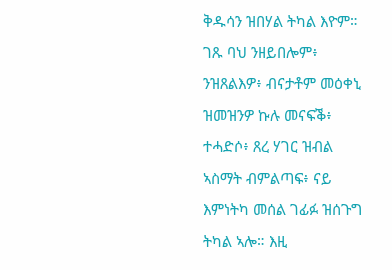ቅዱሳን ዝበሃል ትካል እዮም። ገጹ ባህ ንዘይበሎም፥ ንዝጸልእዎ፥ ብናታቶም መዕቀኒ ዝመዝንዎ ኩሉ መናፍቕ፥ ተሓድሶ፥ ጸረ ሃገር ዝብል ኣስማት ብምልጣፍ፥ ናይ እምነትካ መሰል ገፊፉ ዝሰጉግ ትካል ኣሎ። እዚ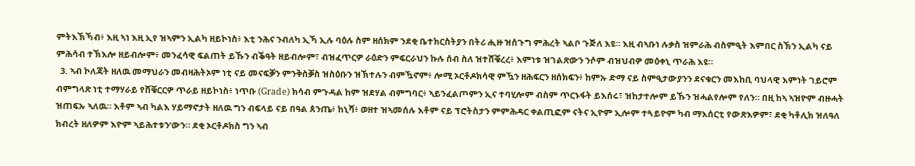ምትእኽኻብ፥ እዚ ኣነ እዚ ኢየ ዝኣምን ኢልካ ዘይኮነስ፥ እቲ ንሕና ንብለካ ኢኻ ኢሉ ባዕሉ ስም ዘሰክም ንደቂ ቤተክርስትያን በትሪ ሒዙ ዝሰጉግ ምሕረት ኣልቦ ጉጅለ እዩ። እዚ ብኣቡነ ሉቃስ ዝምራሕ ብስምዒት እምበር ስኽን ኢልካ ናይ ምሕሳብ ተኽእሎ ዘይብሎም፥ መንፈሳዊ ፍልጠት ይኹን ብቕዓት ዘይብሎም፣ ብዝፈጥርዎ ራዕድን ምፍርራህን ኩሉ ሰብ ስለ ዝተሸቑረረ፥ እምነቱ ዝገልጽውን ንሶም ብዝህብዎ መዕቀኒ ጥራሕ እዩ።
  3. ኣብ ኮለጃት ዘለዉ መማህራን መብዛሕትኦም ነቲ ናይ መናፍቓን ምንቅስቓስ ዝስዕቡን ዝኽተሉን ብምዃኖም፥ ሎሚ ኦርቶዶክሳዊ ምዃን ዘሕፍርን ዘሰክፍን፥ ከምኡ ድማ ናይ ስምዒታውያንን ደናቁርን መእከቢ ባህላዊ እምነት ገይሮም ብምግላጽ ነቲ ተማሃራይ የሸቑርርዎ ጥራይ ዘይኮነስ፥ ነጥቡ (Grade) ክሳብ ምጉዳል ከም ዝደሃል ብምግባር፥ ኣይንፈልጦምን ኢና ተባሂሎም ብስም ጥርኑፋት ይእሰሩ፣ ዝከታተሎም ይኹን ዝሓልየሎም የለን። በዚ ከኣ ኣዝዮም ብዙሓት ዝጠፍኡ ኣለዉ። እቶም ኣብ ካልእ ሃይማኖታት ዘለዉ ግን ብፍላይ ናይ በዓል ጰንጤ፥ ከኒሻ፥ ወዘተ ዝኣመሰሉ እቶም ናይ ፕሮትስታን ምምሕዳር ቀልጢፎም ናትና ኢዮም ኢሎም ተጓይዮም ካብ ማእሰርቲ የውጽእዎም፣ ደቂ ካቶሊክ ዝለዓለ ክብረት ዘለዎም እዮም ኣይሕተቱን’ውን። ደቂ ኦርቶዶክስ ግን ኣብ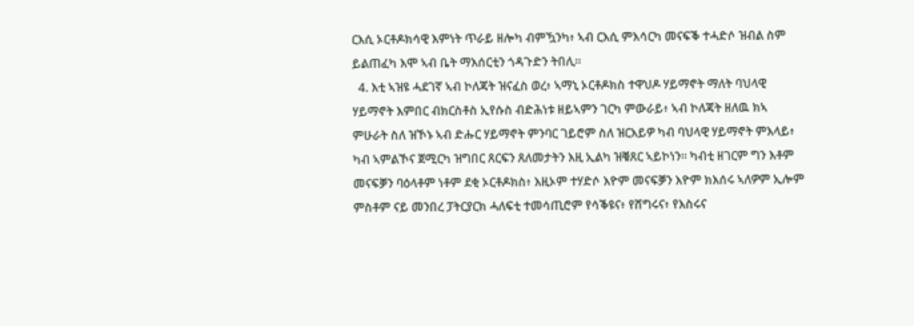ርእሲ ኦርቶዶክሳዊ እምነት ጥራይ ዘሎካ ብምዃንካ፥ ኣብ ርእሲ ምእሳርካ መናፍቕ ተሓድሶ ዝብል ስም ይልጠፈካ እሞ ኣብ ቤት ማእሰርቲን ጎዳጉድን ትበሊ።
  4. እቲ ኣዝዩ ሓደገኛ ኣብ ኮለጃት ዝናፈስ ወረ፥ ኣማኒ ኦርቶዶክስ ተዋህዶ ሃይማኖት ማለት ባህላዊ ሃይማኖት እምበር ብክርስቶስ ኢየሱስ ብድሕነቱ ዘይኣምን ገርካ ምውራይ፥ ኣብ ኮለጃት ዘለዉ ክኣ ምሁራት ስለ ዝኾኑ ኣብ ድሑር ሃይማኖት ምንባር ገይሮም ስለ ዝርእይዎ ካብ ባህላዊ ሃይማኖት ምእላይ፥ ካብ ኣምልኾና ጀሚርካ ዝግበር ጸርፍን ጸለመታትን እዚ ኢልካ ዝቑጸር ኣይኮነን። ካብቲ ዘገርም ግን እቶም መናፍቓን ባዕላቶም ነቶም ደቂ ኦርቶዶክስ፥ እዚኦም ተሃድሶ እዮም መናፍቓን እዮም ክእሰሩ ኣለዎም ኢሎም ምስቶም ናይ መንበረ ፓትርያርክ ሓለፍቲ ተመሳጢሮም የሳቕዩና፥ የሸግሩና፥ የእስሩና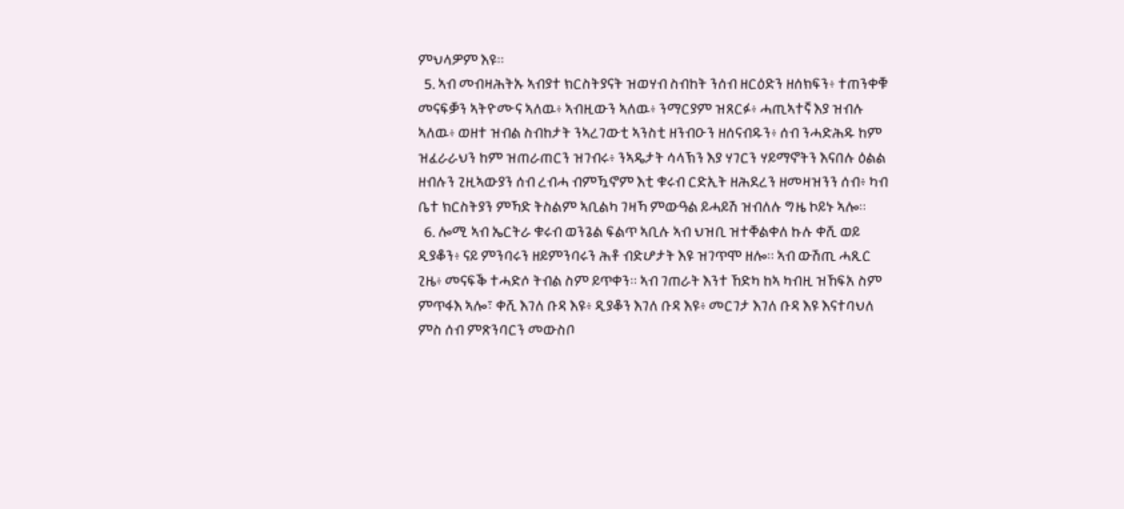ምህላዎም እዩ።
  5. ኣብ መብዛሕትኡ ኣብያተ ክርስትያናት ዝወሃብ ስብከት ንሰብ ዘርዕድን ዘሰክፍን፥ ተጠንቀቑ መናፍቓን ኣትዮሙና ኣለዉ፥ ኣብዚውን ኣለዉ፥ ንማርያም ዝጸርፉ፥ ሓጢኣተኛ እያ ዝብሉ ኣለዉ፥ ወዘተ ዝብል ስብከታት ንኣረገውቲ ኣንስቲ ዘንብዑን ዘሰናብዱን፥ ሰብ ንሓድሕዱ ከም ዝፈራራህን ከም ዝጠራጠርን ዝገብሩ፥ ንኣዴታት ሳላኽን እያ ሃገርን ሃይማኖትን እናበሉ ዕልል ዘብሉን ጊዚኣውያን ሰብ ረብሓ ብምዃኖም እቲ ቁሩብ ርድኢት ዘሕደረን ዘመዛዝንን ሰብ፥ ካብ ቤተ ክርስትያን ምኻድ ትስልም ኣቢልካ ገዛኻ ምውዓል ይሓይሽ ዝብለሉ ግዜ ኮይኑ ኣሎ።
  6. ሎሚ ኣብ ኤርትራ ቁሩብ ወንጌል ፍልጥ ኣቢሉ ኣብ ህዝቢ ዝተቐልቀለ ኩሉ ቀሺ ወይ ዲያቆን፥ ናይ ምንባሩን ዘይምንባሩን ሕቶ ብድሆታት እዩ ዝገጥሞ ዘሎ። ኣብ ውሽጢ ሓጺር ጊዜ፥ መናፍቕ ተሓድሶ ትብል ስም ይጥቀን። ኣብ ገጠራት እንተ ኸድካ ከኣ ካብዚ ዝኸፍአ ስም ምጥፋእ ኣሎ፣ ቀሺ እገለ ቡዳ እዩ፥ ዲያቆን እገለ ቡዳ እዩ፥ መርገታ እገለ ቡዳ እዩ እናተባህለ ምስ ሰብ ምጽንባርን መውስቦ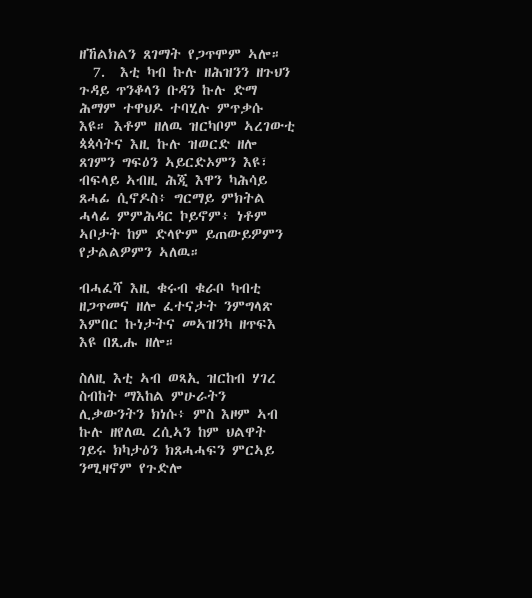ዘኸልክልን ጸገማት የጋጥሞም ኣሎ።
  7.  እቲ ካብ ኩሉ ዘሕዝንን ዘጉህን ጉዳይ ጥንቆላን ቡዳን ኩሉ ድማ ሕማም ተዋህዶ ተባሂሉ ምጥቃሱ እዩ። እቶም ዘለዉ ዝርካቦም ኣረገውቲ ጳጳሳትና እዚ ኩሉ ዝወርድ ዘሎ ጸገምን ግፍዕን ኣይርድኦምን እዩ፣ ብፍላይ ኣብዚ ሕጂ እዋን ካሕሳይ ጸሓፊ ሲኖዶስ፥ ግርማይ ምክትል ሓላፊ ምምሕዳር ኮይኖም፥ ነቶም ኣቦታት ከም ድላዮም ይጠውይዎምን የታልልዎምን ኣለዉ።

ብሓፈሻ እዚ ቁሩብ ቁራቦ ካብቲ ዘጋጥመና ዘሎ ፈተናታት ንምግላጽ እምበር ኩነታትና መኣዝንካ ዘጥፍእ እዩ በጺሑ ዘሎ።

ስለዚ እቲ ኣብ ወጻኢ ዝርከብ ሃገረ ስብከት ማእከል ምሁራትን ሊቃውንትን ክነሱ፥ ምስ እዞም ኣብ ኩሉ ዘየለዉ ረሲኣን ከም ህልዋት ገይሩ ክካታዕን ክጸሓሓፍን ምርኣይ ንሚዛኖም የጉድሎ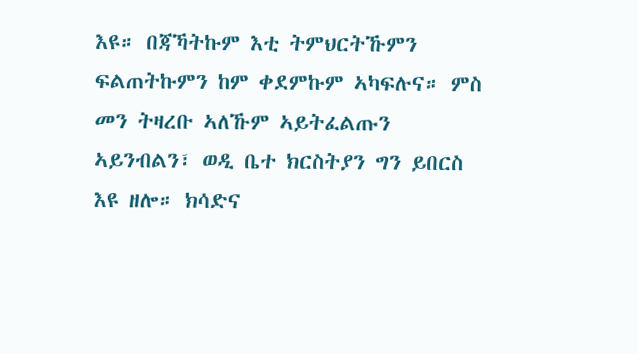እዩ። በጃኻትኩም እቲ ትምህርትኹምን ፍልጠትኩምን ከም ቀደምኩም ኣካፍሉና። ምስ መን ትዛረቡ ኣለኹም ኣይትፈልጡን ኣይንብልን፣ ወዲ ቤተ ክርስትያን ግን ይበርስ እዩ ዘሎ። ክሳድና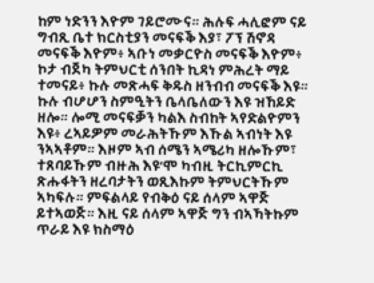ከም ነድንን እዮም ገይሮሙና። ሕሉፍ ሓሊፎም ናይ ግብጺ ቤተ ክርስቲያን መናፍቕ እያ፣ ፖፕ ሽኖዳ መናፍቕ እዮም፥ ኣቡነ መቃርዮስ መናፍቕ እዮም፥ ኮታ ብጀካ ትምህርቲ ሰንበት ኪዳነ ምሕረት ማይ ተመናይ፥ ኩሉ መጽሓፍ ቅዱስ ዘንብብ መናፍቕ እዩ። ኩሉ ብሆሆን ስምዒትን ቤላቤለውን እዩ ዝኸይድ ዘሎ። ሎሚ መናፍቓን ካልእ ስብከት ኣየድልዮምን እዩ፥ ረኣይዎም መራሕትኹም እኹል ኣብነት እዩ ንኣኣቶም። እዞም ኣብ ሰሜን ኣሜሪካ ዘሎኹም፣ ተጸባይኹም ብዙሕ እዩ’ሞ ካብዚ ትርኪምርኪ ጽሑፋትን ዘረባታትን ወጺእኩም ትምህርትኹም ኣካፍሉ። ምፍልላይ የብቅዕ ናይ ሰላም ኣዋጅ ይተኣወጅ። እዚ ናይ ሰላም ኣዋጅ ግን ብኣኻትኩም ጥራይ እዩ ክስማዕ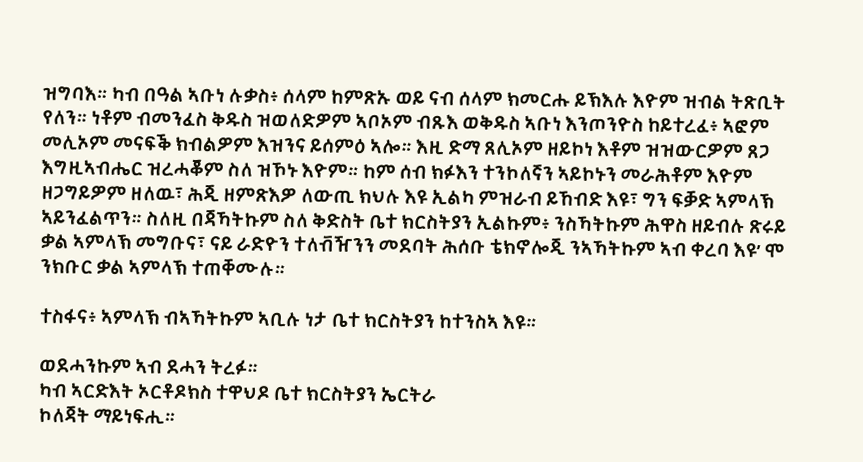ዝግባእ። ካብ በዓል ኣቡነ ሉቃስ፥ ሰላም ከምጽኡ ወይ ናብ ሰላም ክመርሑ ይኽእሉ እዮም ዝብል ትጽቢት የለን። ነቶም ብመንፈስ ቅዱስ ዝወለድዎም ኣቦኦም ብጹእ ወቅዱስ ኣቡነ እንጦንዮስ ከይተረፈ፥ ኣፎም መሊኦም መናፍቕ ክብልዎም እዝንና ይሰምዕ ኣሎ። እዚ ድማ ጸሊኦም ዘይኮነ እቶም ዝዝውርዎም ጸጋ እግዚኣብሔር ዝረሓቖም ስለ ዝኾኑ እዮም። ከም ሰብ ክፉእን ተንኮለኛን ኣይኮኑን መራሕቶም እዮም ዘጋግይዎም ዘለዉ፣ ሕጂ ዘምጽእዎ ለውጢ ክህሉ እዩ ኢልካ ምዝራብ ይኸብድ እዩ፣ ግን ፍቓድ ኣምላኽ ኣይንፈልጥን። ስለዚ በጃኻትኩም ስለ ቅድስት ቤተ ክርስትያን ኢልኩም፥ ንስኻትኩም ሕዋስ ዘይብሉ ጽሩይ ቃል ኣምላኽ መግቡና፣ ናይ ራድዮን ተለቭዥንን መደባት ሕሰቡ ቴክኖሎጂ ንኣኻትኩም ኣብ ቀረባ እዩ’ ሞ ንክቡር ቃል ኣምላኽ ተጠቐሙሉ።

ተስፋና፥ ኣምላኽ ብኣኻትኩም ኣቢሉ ነታ ቤተ ክርስትያን ከተንስኣ እዩ።

ወደሓንኩም ኣብ ደሓን ትረፉ።
ካብ ኣርድእት ኦርቶዶክስ ተዋህዶ ቤተ ክርስትያን ኤርትራ
ኮለጃት ማይነፍሒ።